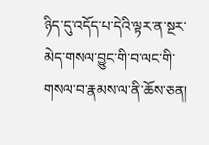ཉིད་དུ་འདོད་པ་དེའི་ལྟར་ན་སྔར་མེད་གསལ་བྱུང་གི་བ་ལང་གི་གསལ་བ་རྣམས་ལ་ནི་ཆོས་ཅན།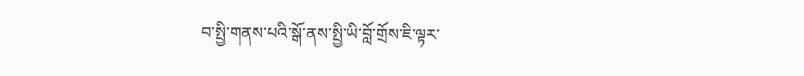བ་སྤྱི་གནས་པའི་སྒོ་ནས་སྤྱི་ཡི་བློ་གྲོས་ཇི་ལྟར་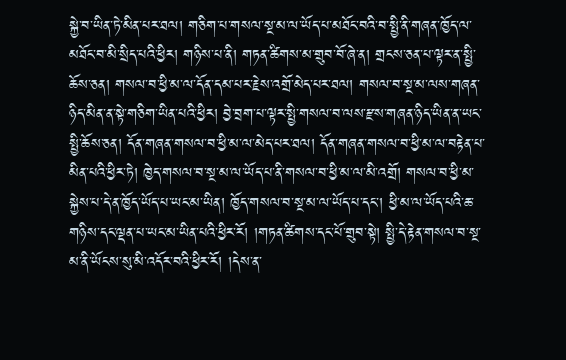སྐྱེ་བ་ཡིན་ཏེ་མིན་པར་ཐལ། གཅིག་པ་གསལ་སྔ་མ་ལ་ཡོད་པ་མཐོང་བའི་བ་སྤྱི་ནི་གཞན་ཁྱོད་ལ་མཐོང་བ་མི་སྲིད་པའི་ཕྱིར། གཉིས་པ་ནི། གཏན་ཚིགས་མ་གྲུབ་བོ་ཞེ་ན། གྲངས་ཅན་པ་ལྟར་ན་སྤྱི་ཆོས་ཅན། གསལ་བ་ཕྱི་མ་ལ་དོན་དམ་པར་རྗེས་འགྲོ་མེད་པར་ཐལ། གསལ་བ་སྔ་མ་ལས་གཞན་ཉིད་མིན་ན་སྟེ་གཅིག་ཡིན་པའི་ཕྱིར། བྱེ་བྲག་པ་ལྟར་སྤྱི་གསལ་བ་ལས་རྫས་གཞན་ཉིད་ཡིན་ན་ཡང་སྤྱི་ཆོས་ཅན། དོན་གཞན་གསལ་བ་ཕྱི་མ་ལ་མེད་པར་ཐལ། དོན་གཞན་གསལ་བ་ཕྱི་མ་ལ་བརྟེན་པ་མིན་པའི་ཕྱིར་ཏེ། ཁྱེད་གསལ་བ་སྔ་མ་ལ་ཡོད་པ་ནི་གསལ་བ་ཕྱི་མ་ལ་མི་འགྲོ། གསལ་བ་ཕྱི་མ་སྐྱེས་པ་དེ་ན་ཁྱོད་ཡོད་པ་ཡང་མ་ཡིན། ཁྱོད་གསལ་བ་སྔ་མ་ལ་ཡོད་པ་དང་། ཕྱི་མ་ལ་ཡོད་པའི་ཆ་གཉིས་དང་ལྡན་པ་ཡང་མ་ཡིན་པའི་ཕྱིར་རོ། །གཏན་ཚིགས་དང་པོ་གྲུབ་སྟེ། སྤྱི་དེ་རྟེན་གསལ་བ་སྔ་མ་ནི་ཡོངས་སུ་མི་འདོར་བའི་ཕྱིར་རོ། །དེས་ན་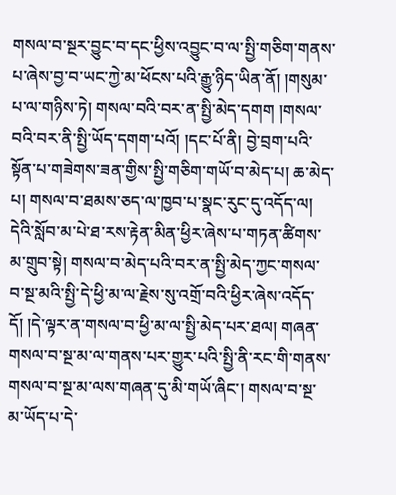གསལ་བ་སྔར་བྱུང་བ་དང་ཕྱིས་འབྱུང་བ་ལ་སྤྱི་གཅིག་གནས་པ་ཞེས་བྱ་བ་ཡང་ཀྱེ་མ་ཕོངས་པའི་རྒྱུ་ཉིད་ཡིན་ནོ། །གསུམ་པ་ལ་གཉིས་ཏེ། གསལ་བའི་བར་ན་སྤྱི་མེད་དགག །གསལ་བའི་བར་ནི་སྤྱི་ཡོད་དགག་པའོ། །དང་པོ་ནི། བྱེ་བྲག་པའི་སྟོན་པ་གཟེགས་ཟན་གྱིས་སྤྱི་གཅིག་གཡོ་བ་མེད་པ། ཆ་མེད་པ། གསལ་བ་ཐམས་ཅད་ལ་ཁྱབ་པ་སྣང་རུང་དུ་འདོད་ལ། དེའི་སློབ་མ་པེ་ཐ་རས་རྟེན་མིན་ཕྱིར་ཞེས་པ་གཏན་ཚིགས་མ་གྲུབ་སྟེ། གསལ་བ་མེད་པའི་བར་ན་སྤྱི་མེད་ཀྱང་གསལ་བ་སྔ་མའི་སྤྱི་དེ་ཕྱི་མ་ལ་རྗེས་སུ་འགྲོ་བའི་ཕྱིར་ཞེས་འདོད་དོ། །དེ་ལྟར་ན་གསལ་བ་ཕྱི་མ་ལ་སྤྱི་མེད་པར་ཐལ། གཞན་གསལ་བ་སྔ་མ་ལ་གནས་པར་གྱུར་པའི་སྤྱི་ནི་རང་གི་གནས་གསལ་བ་སྔ་མ་ལས་གཞན་དུ་མི་གཡོ་ཞིང་། གསལ་བ་སྔ་མ་ཡོད་པ་དེ་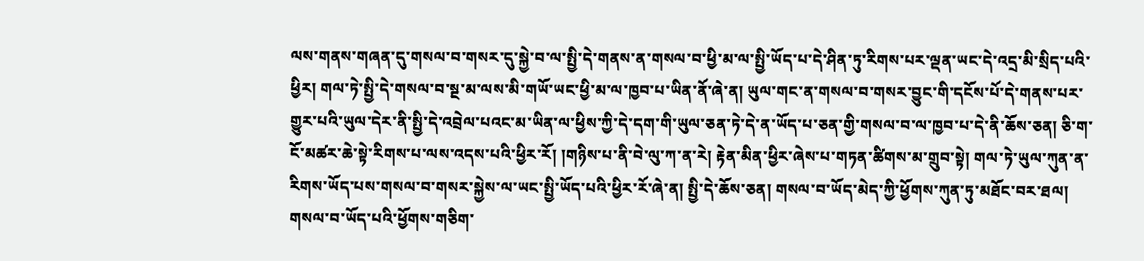ལས་གནས་གཞན་དུ་གསལ་བ་གསར་དུ་སྐྱེ་བ་ལ་སྤྱི་དེ་གནས་ན་གསལ་བ་ཕྱི་མ་ལ་སྤྱི་ཡོད་པ་དེ་ཤིན་ཏུ་རིགས་པར་ལྡན་ཡང་དེ་འདྲ་མི་སྲིད་པའི་ཕྱིར། གལ་ཏེ་སྤྱི་དེ་གསལ་བ་སྔ་མ་ལས་མི་གཡོ་ཡང་ཕྱི་མ་ལ་ཁྱབ་པ་ཡིན་ནོ་ཞེ་ན། ཡུལ་གང་ན་གསལ་བ་གསར་བྱུང་གི་དངོས་པོ་དེ་གནས་པར་གྱུར་པའི་ཡུལ་དེར་ནི་སྤྱི་དེ་འབྲེལ་པའང་མ་ཡིན་ལ་ཕྱིས་ཀྱི་དེ་དག་གི་ཡུལ་ཅན་ཏེ་དེ་ན་ཡོད་པ་ཅན་གྱི་གསལ་བ་ལ་ཁྱབ་པ་དེ་ནི་ཆོས་ཅན། ཅི་ག་ངོ་མཚར་ཆེ་སྟེ་རིགས་པ་ལས་འདས་པའི་ཕྱིར་རོ། །གཉིས་པ་ནི་བེ་ལུ་ཀ་ན་རེ། རྟེན་མིན་ཕྱིར་ཞེས་པ་གཏན་ཚིགས་མ་གྲུབ་སྟེ། གལ་ཏེ་ཡུལ་ཀུན་ན་རིགས་ཡོད་པས་གསལ་བ་གསར་སྐྱེས་ལ་ཡང་སྤྱི་ཡོད་པའི་ཕྱིར་རོ་ཞེ་ན། སྤྱི་དེ་ཆོས་ཅན། གསལ་བ་ཡོད་མེད་ཀྱི་ཕྱོགས་ཀུན་ཏུ་མཐོང་བར་ཐལ། གསལ་བ་ཡོད་པའི་ཕྱོགས་གཅིག་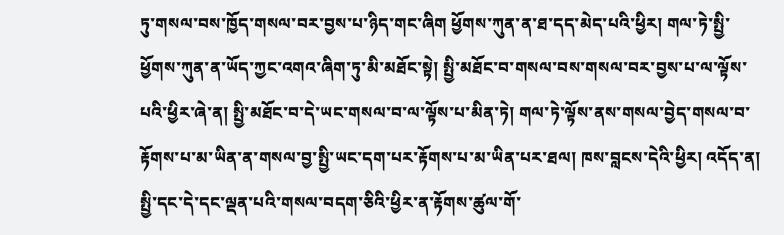ཏུ་གསལ་བས་ཁྱོད་གསལ་བར་བྱས་པ་ཉིད་གང་ཞིག ཕྱོགས་ཀུན་ན་ཐ་དད་མེད་པའི་ཕྱིར། གལ་ཏེ་སྤྱི་ཕྱོགས་ཀུན་ན་ཡོད་ཀྱང་འགའ་ཞིག་ཏུ་མི་མཐོང་སྟེ། སྤྱི་མཐོང་བ་གསལ་བས་གསལ་བར་བྱས་པ་ལ་ལྟོས་པའི་ཕྱིར་ཞེ་ན། སྤྱི་མཐོང་བ་དེ་ཡང་གསལ་བ་ལ་ལྟོས་པ་མིན་ཏེ། གལ་ཏེ་ལྟོས་ནས་གསལ་བྱེད་གསལ་བ་རྟོགས་པ་མ་ཡིན་ན་གསལ་བྱ་སྤྱི་ཡང་དག་པར་རྟོགས་པ་མ་ཡིན་པར་ཐལ། ཁས་བླངས་དེའི་ཕྱིར། འདོད་ན། སྤྱི་དང་དེ་དང་ལྡན་པའི་གསལ་བདག་ཅིའི་ཕྱིར་ན་རྟོགས་ཚུལ་གོ་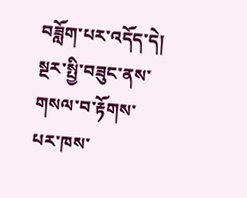བཟློག་པར་འདོད་དེ། སྔར་སྤྱི་བཟུང་ནས་གསལ་བ་རྟོགས་པར་ཁས་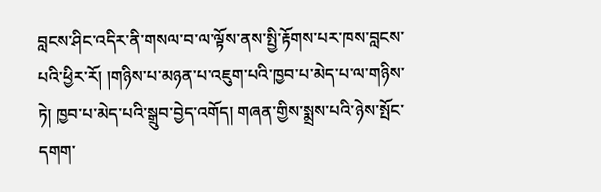བླངས་ཤིང་འདིར་ནི་གསལ་བ་ལ་ལྟོས་ནས་སྤྱི་རྟོགས་པར་ཁས་བླངས་པའི་ཕྱིར་རོ། །གཉིས་པ་མཉན་པ་འཇུག་པའི་ཁྱབ་པ་མེད་པ་ལ་གཉིས་ཏེ། ཁྱབ་པ་མེད་པའི་སྒྲུབ་བྱེད་འགོད། གཞན་གྱིས་སྨྲས་པའི་ཉེས་སྤོང་དགག་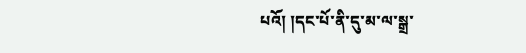པའོ། །དང་པོ་ནི་དུ་མ་ལ་སྒྲ་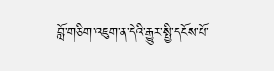བློ་གཅིག་འཇུག་ན་དེའི་རྒྱུར་སྤྱི་དངོས་པོ་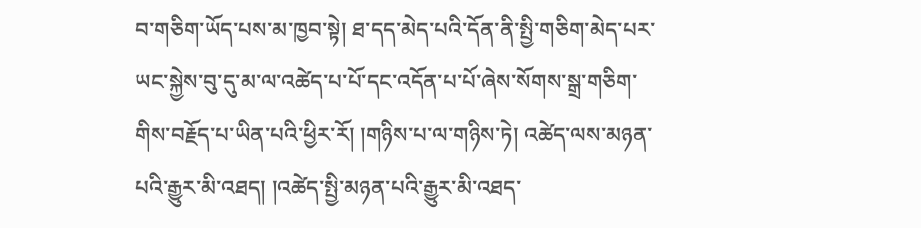བ་གཅིག་ཡོད་པས་མ་ཁྱབ་སྟེ། ཐ་དད་མེད་པའི་དོན་ནི་སྤྱི་གཅིག་མེད་པར་ཡང་སྐྱེས་བུ་དུ་མ་ལ་འཚེད་པ་པོ་དང་འདོན་པ་པོ་ཞེས་སོགས་སྒྲ་གཅིག་གིས་བརྗོད་པ་ཡིན་པའི་ཕྱིར་རོ། །གཉིས་པ་ལ་གཉིས་ཏེ། འཚེད་ལས་མཉན་པའི་རྒྱུར་མི་འཐད། །འཚེད་སྤྱི་མཉན་པའི་རྒྱུར་མི་འཐད་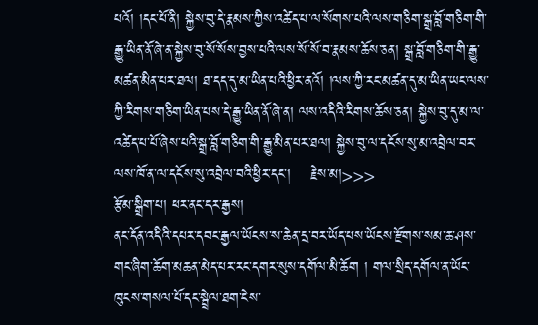པའོ། །དང་པོ་ནི། སྐྱེས་བུ་དེ་རྣམས་ཀྱིས་འཚེད་པ་ལ་སོགས་པའི་ལས་གཅིག་སྒྲ་བློ་གཅིག་གི་རྒྱུ་ཡིན་ནོ་ཞེ་ན་སྐྱེས་བུ་སོ་སོས་བྱས་པའི་ལས་སོ་སོ་བ་རྣམས་ཆོས་ཅན། སྒྲ་བློ་གཅིག་གི་རྒྱུ་མཚན་མིན་པར་ཐལ། ཐ་དད་དུ་མ་ཡིན་པའི་ཕྱིར་ནའོ། །ལས་ཀྱི་རང་མཚན་དུ་མ་ཡིན་ཡང་ལས་ཀྱི་རིགས་གཅིག་ཡིན་པས་དེ་རྒྱུ་ཡིན་ནོ་ཞེ་ན། ལས་འདིའི་རིགས་ཆོས་ཅན། སྐྱེས་བུ་དུ་མ་ལ་འཚེད་པ་པོ་ཞེས་པའི་སྒྲ་བློ་གཅིག་གི་རྒྱུ་མིན་པར་ཐལ། སྐྱེས་བུ་ལ་དངོས་སུ་མ་འབྲེལ་བར་ལས་ཁོ་ན་ལ་དངོས་སུ་འབྲེལ་བའི་ཕྱིར་དང་།    རྗེས་མ།>>>
རྩོམ་སྒྲིག་པ། ཕར་ནང་དར་རྒྱས།
ནང་དོན་འདིའི་དཔར་དབང་རྒྱལ་ཡོངས་ས་ཆེན་དྲ་བར་ཡོད་པས་ཡོངས་རྫོགས་སམ་ཆ་ཤས་གང་ཞིག་ཆོག་མཆན་མེད་པར་རང་དགར་སུས་དགོལ་མི་ཆོག ། གལ་སྲིད་དགོལ་ན་ཡོང་ཁུངས་གསལ་པོ་དང་སྦྲེལ་ཐག་ངེས་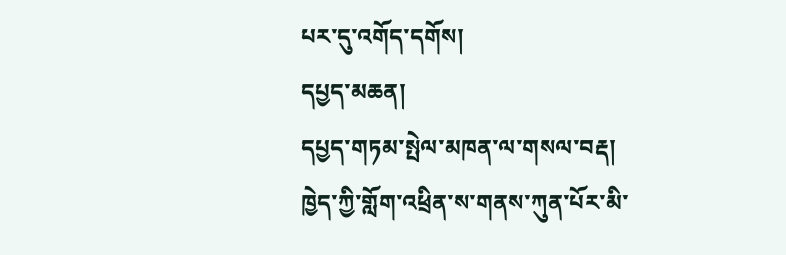པར་དུ་འགོད་དགོས།
དཔྱད་མཆན།
དཔྱད་གཏམ་སྤེལ་མཁན་ལ་གསལ་བརྡ།
ཁྱེད་ཀྱི་གློག་འཕྲིན་ས་གནས་ཀུན་པོར་མི་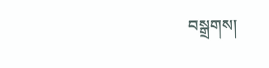བསྒྲགས།